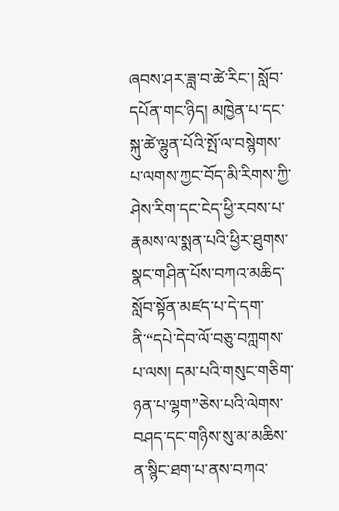ཞབས་ཤར་ཟླ་བ་ཚེ་རིང་། སློབ་དཔོན་གང་ཉིད། མཁྱེན་པ་དང་སྐུ་ཚེ་ལྷུན་པོའི་སྤོ་ལ་བསྙེགས་པ་ལགས་ཀྱང་བོད་མི་རིགས་ཀྱི་ཤེས་རིག་དང་ངེད་ཕྱི་རབས་པ་རྣམས་ལ་སྨན་པའི་ཕྱིར་ཐུགས་སྣང་གཤིན་པོས་བཀའ་མཆིད་སློབ་སྟོན་མཛད་པ་དེ་དག་ནི་“དཔེ་དེབ་ལོ་བཅུ་བཀླགས་པ་ལས། དམ་པའི་གསུང་གཅིག་ཉན་པ་ལྷག”ཅེས་པའི་ལེགས་བཤད་དང་གཉིས་སུ་མ་མཆིས་ན་སྙིང་ཐག་པ་ནས་བཀའ་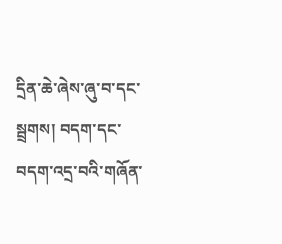དྲིན་ཆེ་ཞེས་ཞུ་བ་དང་སྦྲགས། བདག་དང་བདག་འདྲ་བའི་གཞོན་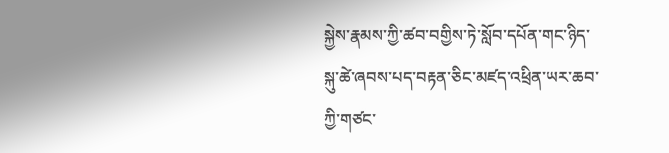སྐྱེས་རྣམས་ཀྱི་ཚབ་བགྱིས་ཏེ་སློབ་དཔོན་གང་ཉིད་སྐུ་ཚེ་ཞབས་པད་བརྟན་ཅིང་མཛད་འཕྲིན་ཡར་ཆབ་ཀྱི་གཙང་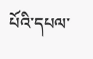པོའི་དཔལ་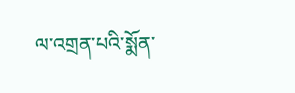ལ་འགྲན་པའི་སྨོན་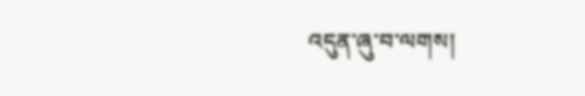འདུན་ཞུ་བ་ལགས།